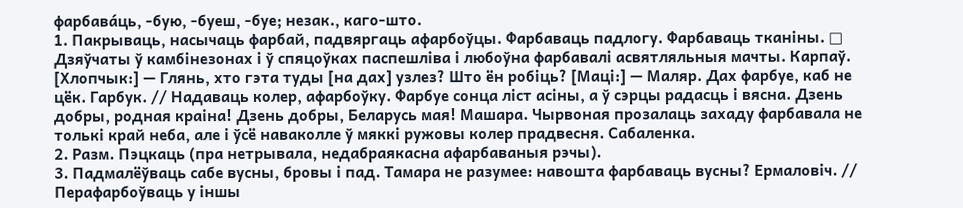фарбава́ць, ‑бую, ‑буеш, ‑буе; незак., каго-што.
1. Пакрываць, насычаць фарбай, падвяргаць афарбоўцы. Фарбаваць падлогу. Фарбаваць тканіны. □ Дзяўчаты ў камбінезонах і ў спяцоўках паспешліва і любоўна фарбавалі асвятляльныя мачты. Карпаў. [Хлопчык:] — Глянь, хто гэта туды [на дах] узлез? Што ён робіць? [Маці:] — Маляр. Дах фарбуе, каб не цёк. Гарбук. // Надаваць колер, афарбоўку. Фарбуе сонца ліст асіны, а ў сэрцы радасць і вясна. Дзень добры, родная краіна! Дзень добры, Беларусь мая! Машара. Чырвоная прозалаць захаду фарбавала не толькі край неба, але і ўсё наваколле ў мяккі ружовы колер прадвесня. Сабаленка.
2. Разм. Пэцкаць (пра нетрывала, недабраякасна афарбаваныя рэчы).
3. Падмалёўваць сабе вусны, бровы і пад. Тамара не разумее: навошта фарбаваць вусны? Ермаловіч. // Перафарбоўваць у іншы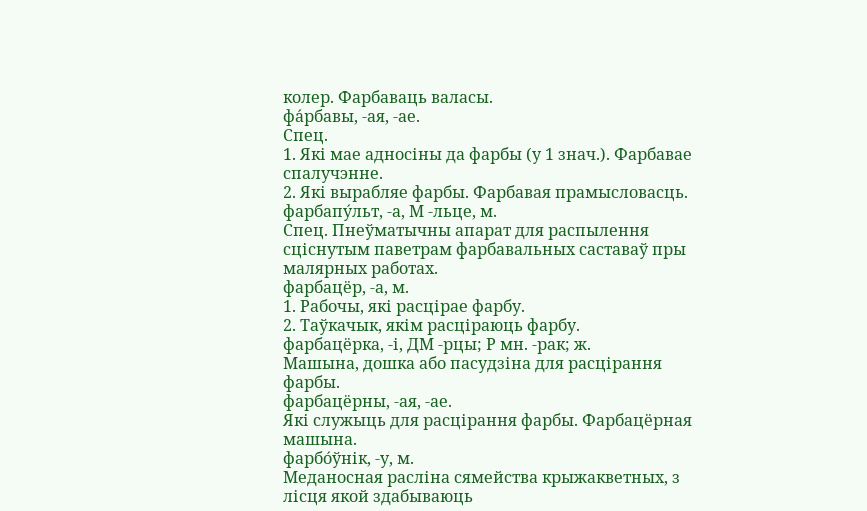колер. Фарбаваць валасы.
фа́рбавы, ‑ая, ‑ае.
Спец.
1. Які мае адносіны да фарбы (у 1 знач.). Фарбавае спалучэнне.
2. Які вырабляе фарбы. Фарбавая прамысловасць.
фарбапу́льт, ‑а, М ‑льце, м.
Спец. Пнеўматычны апарат для распылення сціснутым паветрам фарбавальных саставаў пры малярных работах.
фарбацёр, ‑а, м.
1. Рабочы, які расцірае фарбу.
2. Таўкачык, якім расціраюць фарбу.
фарбацёрка, ‑і, ДМ ‑рцы; Р мн. ‑рак; ж.
Машына, дошка або пасудзіна для расцірання фарбы.
фарбацёрны, ‑ая, ‑ае.
Які служыць для расцірання фарбы. Фарбацёрная машына.
фарбо́ўнік, ‑у, м.
Меданосная расліна сямейства крыжакветных, з лісця якой здабываюць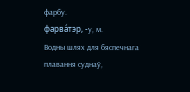фарбу.
фарва́тэр, ‑у, м.
Водны шлях для бяспечнага плавання суднаў,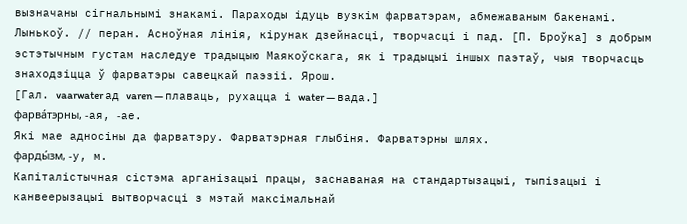вызначаны сігнальнымі знакамі. Параходы ідуць вузкім фарватэрам, абмежаваным бакенамі. Лынькоў. // перан. Асноўная лінія, кірунак дзейнасці, творчасці і пад. [П. Броўка] з добрым эстэтычным густам наследуе традыцыю Маякоўскага, як і традыцыі іншых паэтаў, чыя творчасць знаходзіцца ў фарватэры савецкай паэзіі. Ярош.
[Гал. vaarwater ад varen — плаваць, рухацца і water — вада.]
фарва́тэрны, ‑ая, ‑ае.
Які мае адносіны да фарватэру. Фарватэрная глыбіня. Фарватэрны шлях.
фарды́зм, ‑у, м.
Капіталістычная сістэма арганізацыі працы, заснаваная на стандартызацыі, тыпізацыі і канвеерызацыі вытворчасці з мэтай максімальнай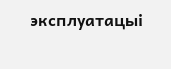эксплуатацыі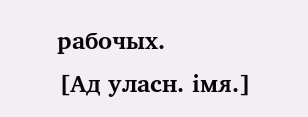рабочых.
[Ад уласн. імя.]